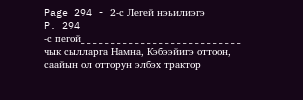Page 294 - 2-с Легей нэьилиэгэ
P. 294
-с пегой_ _ _ _ _ _ _ _ _ _ _ _ _ _ _ _ _ _ _ _ _ _ _ _ _ _ _
чык сылларга Намна, Кэбээйигэ оттоон, саайын ол отторун элбэх трактор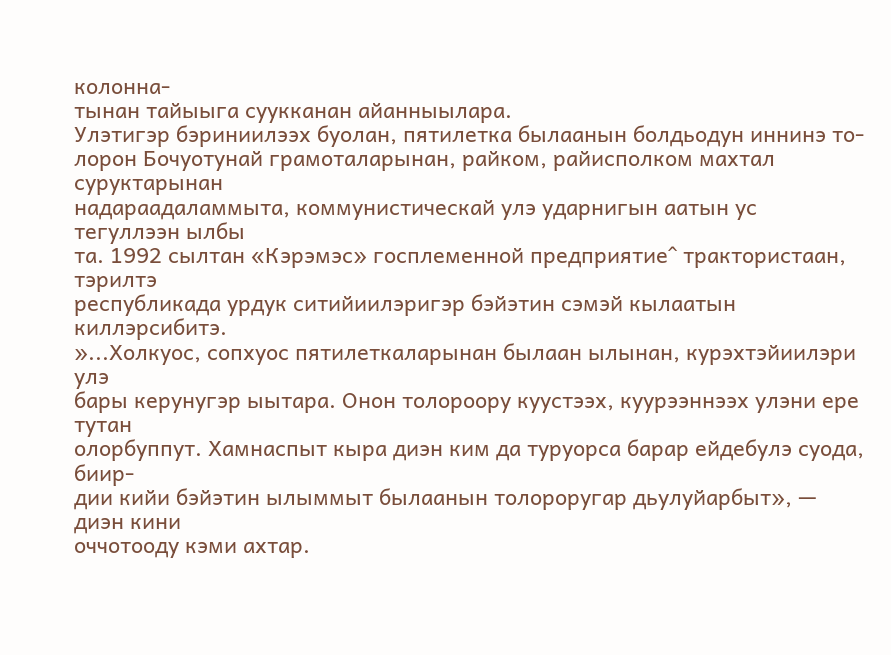колонна-
тынан тайыыга суукканан айанныылара.
Улэтигэр бэриниилээх буолан, пятилетка былаанын болдьодун иннинэ то-
лорон Бочуотунай грамоталарынан, райком, райисполком махтал суруктарынан
надараадаламмыта, коммунистическай улэ ударнигын аатын ус тегуллээн ылбы
та. 1992 сылтан «Кэрэмэс» госплеменной предприятие^ трактористаан, тэрилтэ
республикада урдук ситийиилэригэр бэйэтин сэмэй кылаатын киллэрсибитэ.
»...Холкуос, сопхуос пятилеткаларынан былаан ылынан, курэхтэйиилэри улэ
бары керунугэр ыытара. Онон толороору куустээх, куурээннээх улэни ере тутан
олорбуппут. Хамнаспыт кыра диэн ким да туруорса барар ейдебулэ суода, биир-
дии кийи бэйэтин ылыммыт былаанын толороругар дьулуйарбыт», — диэн кини
оччотооду кэми ахтар.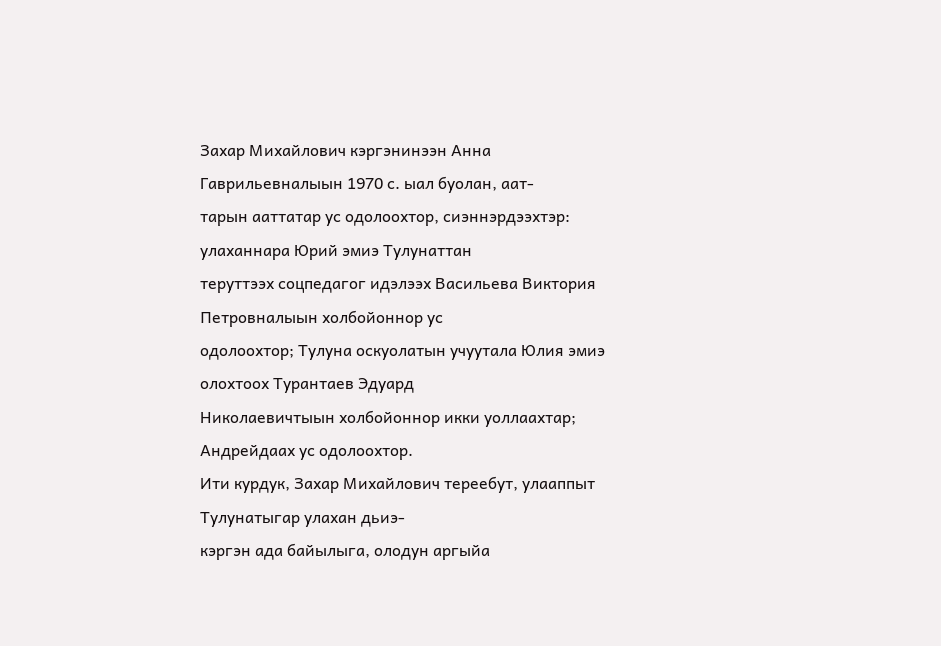Захар Михайлович кэргэнинээн Анна Гаврильевналыын 1970 с. ыал буолан, аат-
тарын ааттатар ус одолоохтор, сиэннэрдээхтэр: улаханнара Юрий эмиэ Тулунаттан
теруттээх соцпедагог идэлээх Васильева Виктория Петровналыын холбойоннор ус
одолоохтор; Тулуна оскуолатын учуутала Юлия эмиэ олохтоох Турантаев Эдуард
Николаевичтыын холбойоннор икки уоллаахтар; Андрейдаах ус одолоохтор.
Ити курдук, Захар Михайлович тереебут, улааппыт Тулунатыгар улахан дьиэ-
кэргэн ада байылыга, олодун аргыйа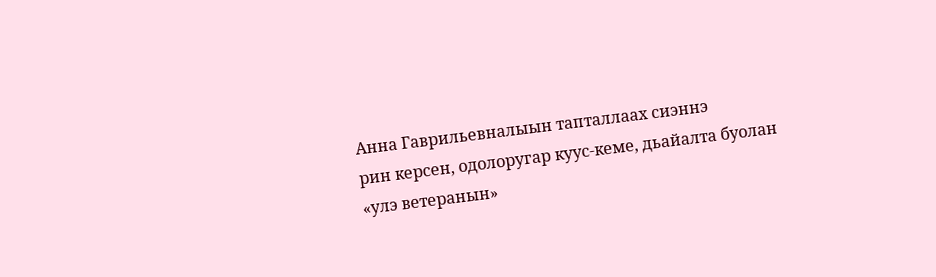Анна Гаврильевналыын тапталлаах сиэннэ
рин керсен, одолоругар куус-кеме, дьайалта буолан «улэ ветеранын»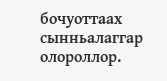бочуоттаах
сынньалаггар олороллор.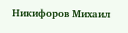Никифоров Михаил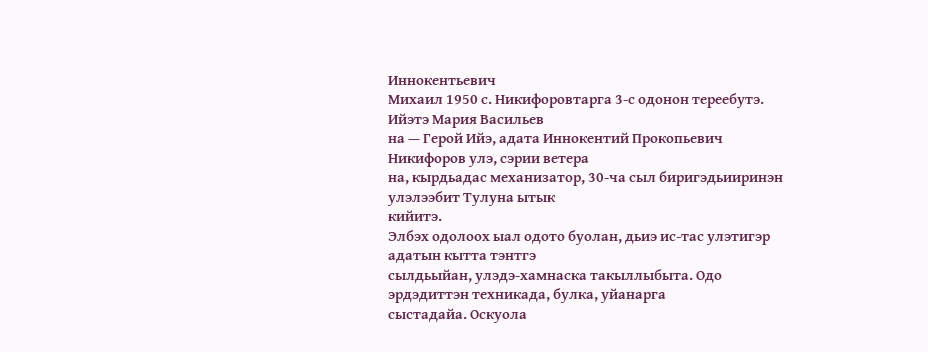Иннокентьевич
Михаил 1950 с. Никифоровтарга 3-с одонон тереебутэ. Ийэтэ Мария Васильев
на — Герой Ийэ, адата Иннокентий Прокопьевич Никифоров улэ, сэрии ветера
на, кырдьадас механизатор, 30-ча сыл биригэдьииринэн улэлээбит Тулуна ытык
кийитэ.
Элбэх одолоох ыал одото буолан, дьиэ ис-тас улэтигэр адатын кытта тэнтгэ
сылдьыйан, улэдэ-хамнаска такыллыбыта. Одо эрдэдиттэн техникада, булка, уйанарга
сыстадайа. Оскуола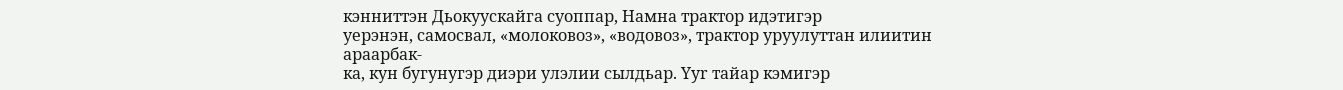кэнниттэн Дьокуускайга суоппар, Намна трактор идэтигэр
уерэнэн, самосвал, «молоковоз», «водовоз», трактор уруулуттан илиитин араарбак-
ка, кун бугунугэр диэри улэлии сылдьар. Yyr тайар кэмигэр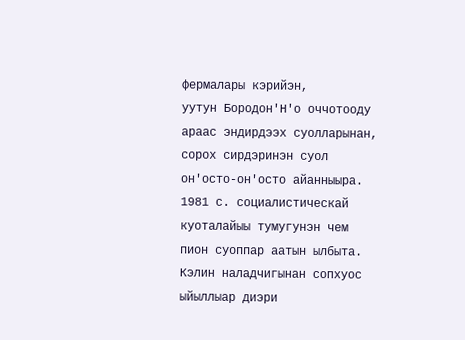фермалары кэрийэн,
уутун Бородон'Н'о оччотооду араас эндирдээх суолларынан, сорох сирдэринэн суол
он'осто-он'осто айанныыра. 1981 с. социалистическай куоталайыы тумугунэн чем
пион суоппар аатын ылбыта.
Кэлин наладчигынан сопхуос ыйыллыар диэри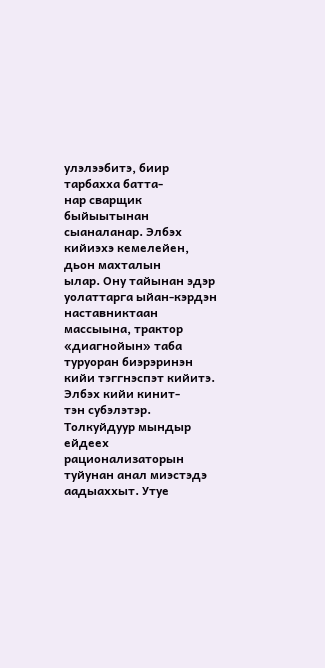улэлээбитэ, биир тарбахха батта-
нар сварщик быйыытынан сыаналанар. Элбэх кийиэхэ кемелейен, дьон махталын
ылар. Ону тайынан эдэр уолаттарга ыйан-кэрдэн наставниктаан массыына, трактор
«диагнойын» таба туруоран биэрэринэн кийи тэггнэспэт кийитэ. Элбэх кийи кинит-
тэн субэлэтэр. Толкуйдуур мындыр ейдеех рационализаторын туйунан анал миэстэдэ
аадыаххыт. Утуе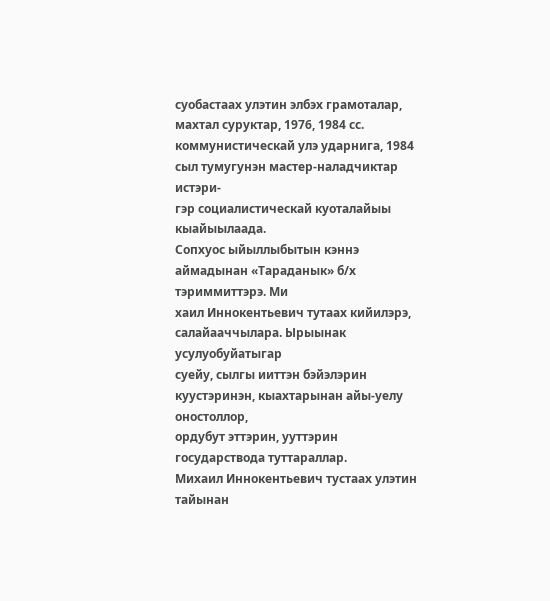суобастаах улэтин элбэх грамоталар, махтал суруктар, 1976, 1984 сс.
коммунистическай улэ ударнига, 1984 сыл тумугунэн мастер-наладчиктар истэри-
гэр социалистическай куоталайыы кыайыылаада.
Сопхуос ыйыллыбытын кэннэ аймадынан «Тараданык» б/х тэриммиттэрэ. Ми
хаил Иннокентьевич тутаах кийилэрэ, салайааччылара. Ырыынак усулуобуйатыгар
суейу, сылгы ииттэн бэйэлэрин куустэринэн, кыахтарынан айы-уелу оностоллор,
ордубут эттэрин, ууттэрин государствода туттараллар.
Михаил Иннокентьевич тустаах улэтин тайынан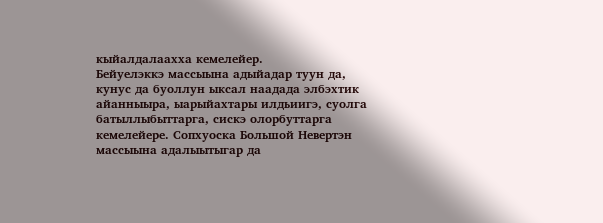кыйалдалаахха кемелейер.
Бейуелэккэ массыына адыйадар туун да, кунус да буоллун ыксал наадада элбэхтик
айанныыра, ыарыйахтары илдьиигэ, суолга батыллыбыттарга, сискэ олорбуттарга
кемелейере. Сопхуоска Большой Невертэн массыына адалыытыгар да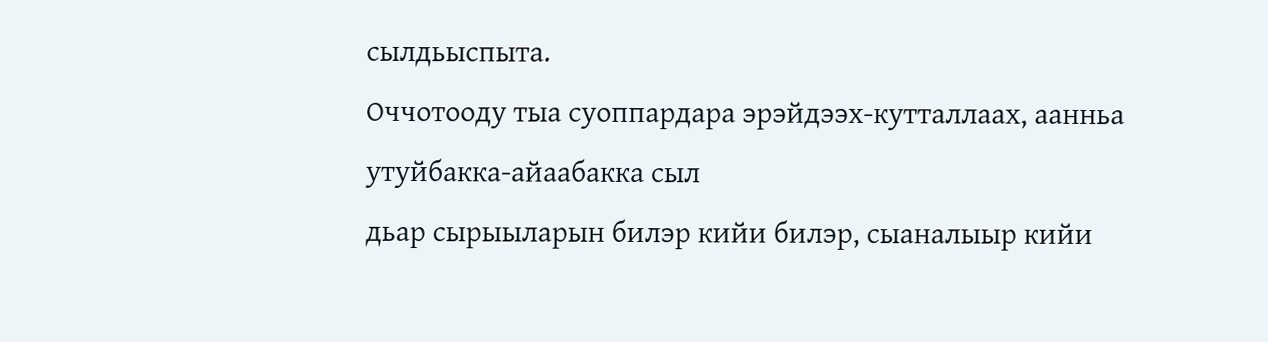сылдьыспыта.
Оччотооду тыа суоппардара эрэйдээх-кутталлаах, аанньа утуйбакка-айаабакка сыл
дьар сырыыларын билэр кийи билэр, сыаналыыр кийи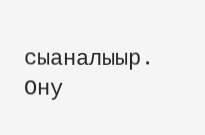сыаналыыр. Ону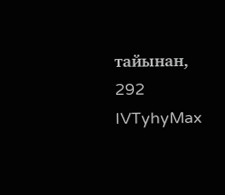тайынан,
292 IVTyhyMax